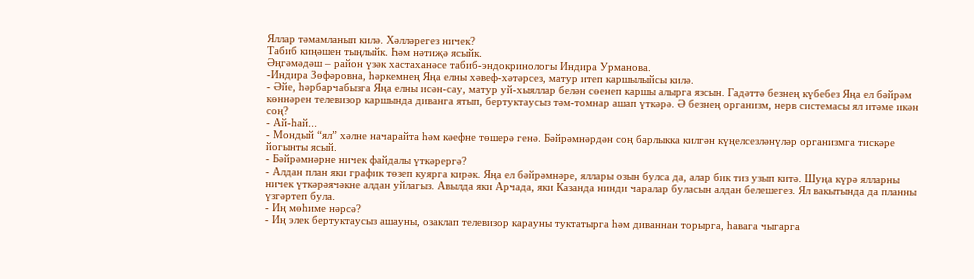Яллар тәмамланып килә. Хәлләрегез ничек?
Табиб киңәшен тыңлыйк. Һәм нәтиҗә ясыйк.
Әңгәмәдәш – район үзәк хастаханәсе табиб-эндокринологы Индира Урманова.
-Индира Зөфәровна, һәркемнең Яңа елны хәвеф-хәтәрсез, матур итеп каршылыйсы килә.
- Әйе, һәрбарчабызга Яңа елны исән-сау, матур уй-хыяллар белән сөенеп каршы алырга язсын. Гадәттә безнең күбебез Яңа ел бәйрәм көннәрен телевизор каршында диванга ятып, бертуктаусыз тәм-томнар ашап үткәрә. Ә безнең организм, нерв системасы ял итәме икән соң?
- Ай-һай...
- Мондый “ял” хәлне начарайта һәм кәефне төшерә генә. Бәйрәмнәрдән соң барлыкка килгән күңелсезләнүләр организмга тискәре йогынты ясый.
- Бәйрәмнәрне ничек файдалы үткәрергә?
- Алдан план яки график төзеп куярга кирәк. Яңа ел бәйрәмнәре, яллары озын булса да, алар бик тиз узып китә. Шуңа күрә ялларны ничек үткәрәячәкне алдан уйлагыз. Авылда яки Арчада, яки Казанда нинди чаралар буласын алдан белешегез. Ял вакытында да планны үзгәртеп була.
- Иң мөһиме нәрсә?
- Иң элек бертуктаусыз ашауны, озаклап телевизор карауны туктатырга һәм диваннан торырга, һавага чыгарга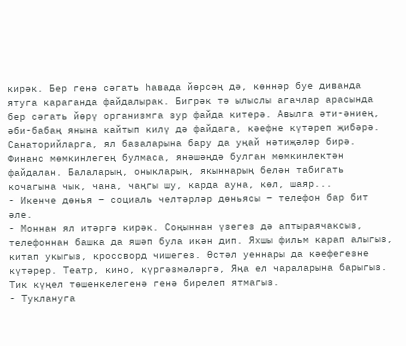кирәк. Бер генә сәгать һавада йөрсәң дә, көннәр буе диванда ятуга караганда файдалырак. Бигрәк тә ылыслы агачлар арасында бер сәгать йөрү организмга зур файда китерә. Авылга әти-әниең, әби-бабаң янына кайтып килү дә файдага, кәефне күтәреп җибәрә. Санаторийларга, ял базаларына бару да уңай нәтиҗәләр бирә. Финанс мөмкинлегең булмаса, янәшәңдә булган мөмкинлектән файдалан. Балаларың, оныкларың, якыннарың белән табигать кочагына чык, чана, чаңгы шу, карда ауна, көл, шаяр...
- Икенче дөнья – социаль челтәрләр дөньясы – телефон бар бит әле.
- Моннан ял итәргә кирәк. Соңыннан үзегез дә аптыраячаксыз, телефоннан башка да яшәп була икән дип. Яхшы фильм карап алыгыз, китап укыгыз, кроссворд чишегез. Өстәл уеннары да кәефегезне күтәрер. Театр, кино, күргәзмәләргә, Яңа ел чараларына барыгыз. Тик күңел төшенкелегенә генә бирелеп ятмагыз.
- Туклануга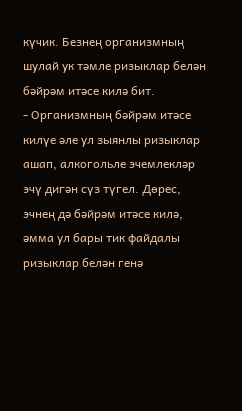күчик. Безнең организмның шулай ук тәмле ризыклар белән бәйрәм итәсе килә бит.
- Организмның бәйрәм итәсе килүе әле ул зыянлы ризыклар ашап, алкогольле эчемлекләр эчү дигән сүз түгел. Дөрес, эчнең дә бәйрәм итәсе килә, әмма ул бары тик файдалы ризыклар белән генә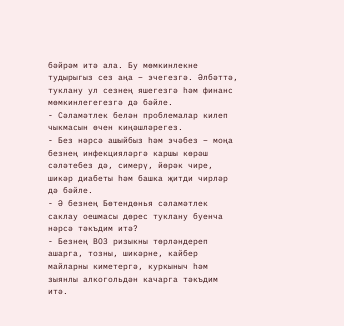бәйрәм итә ала. Бу мөмкинлекне тудырыгыз сез аңа – эчегезгә. Әлбәттә, туклану ул сезнең яшегезгә һәм финанс мөмкинлегегезгә дә бәйле.
- Сәламәтлек белән проблемалар килеп чыкмасын өчен киңәшләрегез.
- Без нәрсә ашыйбыз һәм эчәбез – моңа безнең инфекцияләргә каршы көрәш сәләтебез дә, симерү, йөрәк чире, шикәр диабеты һәм башка җитди чирләр дә бәйле.
- Ә безнең Бөтендөнья сәламәтлек саклау оешмасы дөрес туклану буенча нәрсә тәкъдим итә?
- Безнең ВОЗ ризыкны төрләндереп ашарга, тозны, шикәрне, кайбер майларны киметергә, куркыныч һәм зыянлы алкогольдән качарга тәкъдим итә.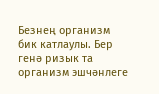Безнең организм бик катлаулы. Бер генә ризык та организм эшчәнлеге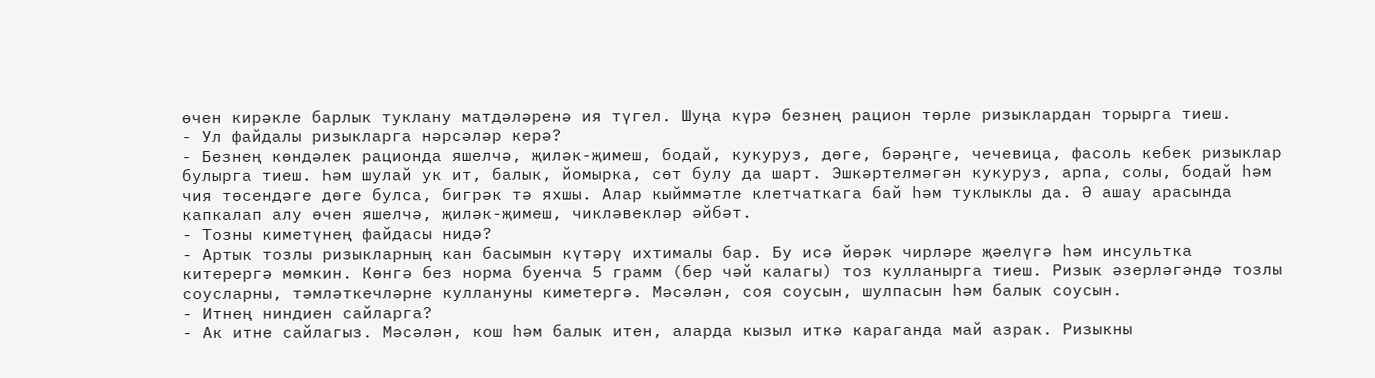өчен кирәкле барлык туклану матдәләренә ия түгел. Шуңа күрә безнең рацион төрле ризыклардан торырга тиеш.
- Ул файдалы ризыкларга нәрсәләр керә?
- Безнең көндәлек рационда яшелчә, җиләк-җимеш, бодай, кукуруз, дөге, бәрәңге, чечевица, фасоль кебек ризыклар булырга тиеш. Һәм шулай ук ит, балык, йомырка, сөт булу да шарт. Эшкәртелмәгән кукуруз, арпа, солы, бодай һәм чия төсендәге дөге булса, бигрәк тә яхшы. Алар кыйммәтле клетчаткага бай һәм туклыклы да. Ә ашау арасында капкалап алу өчен яшелчә, җиләк-җимеш, чикләвекләр әйбәт.
- Тозны киметүнең файдасы нидә?
- Артык тозлы ризыкларның кан басымын күтәрү ихтималы бар. Бу исә йөрәк чирләре җәелүгә һәм инсультка китерергә мөмкин. Көнгә без норма буенча 5 грамм (бер чәй калагы) тоз кулланырга тиеш. Ризык әзерләгәндә тозлы соусларны, тәмләткечләрне куллануны киметергә. Мәсәлән, соя соусын, шулпасын һәм балык соусын.
- Итнең ниндиен сайларга?
- Ак итне сайлагыз. Мәсәлән, кош һәм балык итен, аларда кызыл иткә караганда май азрак. Ризыкны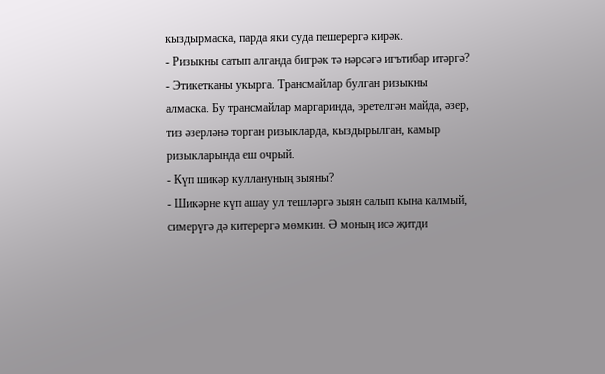кыздырмаска, парда яки суда пешерергә кирәк.
- Ризыкны сатып алганда бигрәк тә нәрсәгә игътибар итәргә?
- Этикетканы укырга. Трансмайлар булган ризыкны алмаска. Бу трансмайлар маргаринда, эретелгән майда, әзер, тиз әзерләнә торган ризыкларда, кыздырылган, камыр ризыкларында еш очрый.
- Күп шикәр куллануның зыяны?
- Шикәрне күп ашау ул тешләргә зыян салып кына калмый, симерүгә дә китерергә мөмкин. Ә моның исә җитди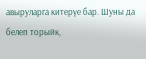авыруларга китерүе бар. Шуны да белеп торыйк,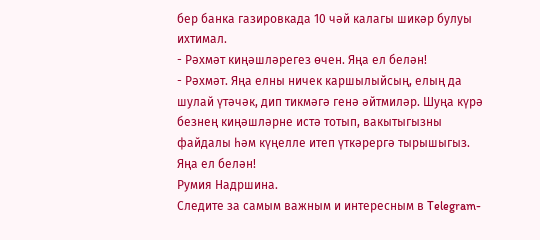бер банка газировкада 10 чәй калагы шикәр булуы ихтимал.
- Рәхмәт киңәшләрегез өчен. Яңа ел белән!
- Рәхмәт. Яңа елны ничек каршылыйсың, елың да шулай үтәчәк, дип тикмәгә генә әйтмиләр. Шуңа күрә безнең киңәшләрне истә тотып, вакытыгызны файдалы һәм күңелле итеп үткәрергә тырышыгыз. Яңа ел белән!
Румия Надршина.
Следите за самым важным и интересным в Telegram-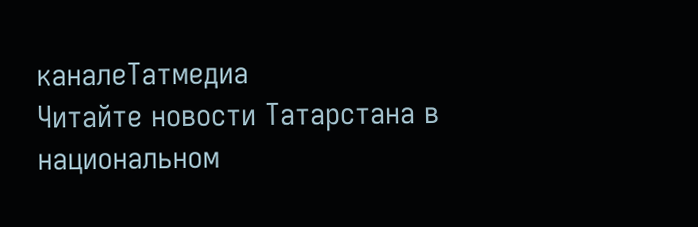каналеТатмедиа
Читайте новости Татарстана в национальном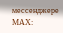мессенджере MАХ: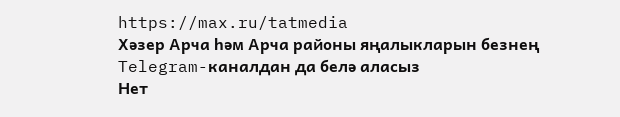https://max.ru/tatmedia
Хәзер Арча һәм Арча районы яңалыкларын безнең Telegram-каналдан да белә аласыз
Нет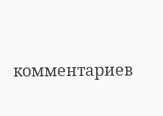комментариев